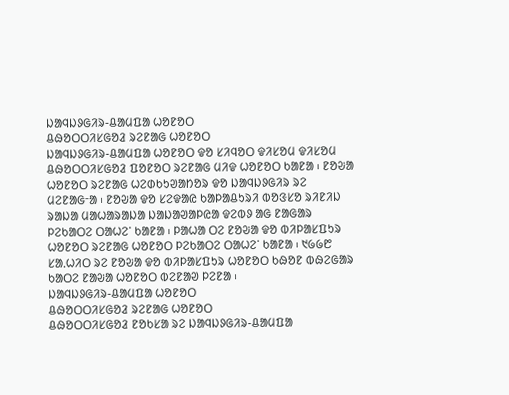ᱡᱟᱧᱡᱽᱜᱤᱨ-ᱪᱟᱢᱯᱟ ᱦᱚᱱᱚᱛ
ᱪᱷᱚᱛᱛᱤᱥᱜᱚᱲ ᱨᱮᱱᱟᱜ ᱦᱚᱱᱚᱛ
ᱡᱟᱧᱡᱽᱜᱤᱨ-ᱪᱟᱢᱯᱟ ᱦᱚᱱᱚᱛ ᱫᱚ ᱥᱤᱧᱚᱛ ᱫᱤᱥᱚᱢ ᱫᱤᱥᱚᱢ ᱪᱷᱚᱛᱛᱤᱥᱜᱚᱲ ᱯᱚᱱᱚᱛ ᱨᱮᱱᱟᱜ ᱢᱤᱫ ᱦᱚᱱᱚᱛ ᱠᱟᱱᱟ ᱾ ᱱᱚᱶᱟ ᱦᱚᱱᱚᱛ ᱨᱮᱱᱟᱜ ᱦᱮᱰᱠᱩᱣᱟᱴᱚᱨ ᱫᱚ ᱡᱟᱧᱡᱽᱜᱤᱨ ᱨᱮ ᱢᱮᱱᱟᱜᱼᱟ ᱾ ᱱᱚᱶᱟ ᱫᱚ ᱥᱮᱫᱟᱭ ᱠᱟᱞᱟᱪᱩᱨᱤ ᱵᱚᱝᱥᱚ ᱨᱤᱱᱤᱡ ᱨᱟᱡᱟ ᱢᱟᱦᱟᱨᱟᱡᱟ ᱡᱟᱡᱟᱣᱟᱞᱭᱟ ᱫᱮᱵᱽ ᱟᱜ ᱱᱟᱜᱟᱨ ᱞᱮᱠᱟᱛᱮ ᱛᱟᱦᱮᱸ ᱠᱟᱱᱟ ᱾ ᱞᱟᱦᱟ ᱛᱮ ᱱᱚᱶᱟ ᱫᱚ ᱵᱤᱞᱟᱥᱯᱩᱨ ᱦᱚᱱᱚᱛ ᱨᱮᱱᱟᱜ ᱦᱚᱱᱚᱛ ᱞᱮᱠᱟᱛᱮ ᱛᱟᱦᱮᱸ ᱠᱟᱱᱟ ᱾ ᱑᱙᱙᱘ ᱥᱟᱹᱦᱤᱛ ᱨᱮ ᱱᱚᱶᱟ ᱫᱚ ᱵᱤᱞᱟᱥᱯᱩᱨ ᱦᱚᱱᱚᱛ ᱠᱷᱚᱱ ᱵᱷᱮᱜᱟᱨ ᱠᱟᱛᱮ ᱱᱟᱶᱟ ᱦᱚᱱᱚᱛ ᱵᱮᱱᱟᱣ ᱞᱮᱱᱟ ᱾
ᱡᱟᱧᱡᱽᱜᱤᱨ-ᱪᱟᱢᱯᱟ ᱦᱚᱱᱚᱛ
ᱪᱷᱚᱛᱛᱤᱥᱜᱚᱲ ᱨᱮᱱᱟᱜ ᱦᱚᱱᱚᱛ
ᱪᱷᱚᱛᱛᱤᱥᱜᱚᱲ ᱱᱚᱠᱥᱟ ᱨᱮ ᱡᱟᱧᱡᱽᱜᱤᱨ-ᱪᱟᱢᱯᱟ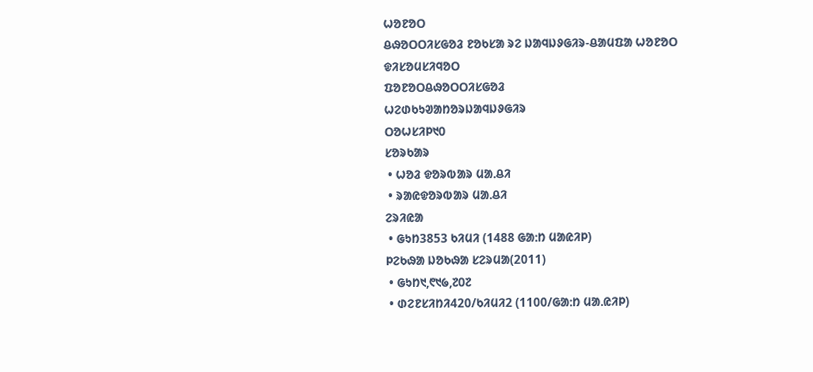ᱦᱚᱱᱚᱛ
ᱪᱷᱚᱛᱛᱤᱥᱜᱚᱲ ᱱᱚᱠᱥᱟ ᱨᱮ ᱡᱟᱧᱡᱽᱜᱤᱨ-ᱪᱟᱢᱯᱟ ᱦᱚᱱᱚᱛ
ᱫᱤᱥᱚᱢᱥᱤᱧᱚᱛ
ᱯᱚᱱᱚᱛᱪᱷᱚᱛᱛᱤᱥᱜᱚᱲ
ᱦᱮᱰᱠᱩᱣᱟᱴᱚᱨᱡᱟᱧᱡᱽᱜᱤᱨ
ᱛᱚᱦᱥᱤᱞ᱑᱐
ᱥᱚᱨᱠᱟᱨ
 • ᱦᱚᱲ ᱫᱚᱨᱵᱟᱨ ᱢᱟᱹᱪᱤ
 • ᱨᱟᱭᱫᱚᱨᱵᱟᱨ ᱢᱟᱹᱪᱤ
ᱮᱨᱤᱭᱟ
 • ᱜᱩᱴ3853 ᱠᱤᱢᱤ (1488 ᱜᱟᱺᱴ ᱢᱟᱭᱤᱞ)
ᱞᱮᱠᱷᱟ ᱡᱚᱠᱷᱟ ᱥᱮᱨᱢᱟ(2011)
 • ᱜᱩᱴ᱑,᱖᱑᱙,᱗᱐᱗
 • ᱰᱮᱱᱥᱤᱴᱤ420/ᱠᱤᱢᱤ2 (1100/ᱜᱟᱺᱴ ᱢᱟᱹᱭᱤᱞ)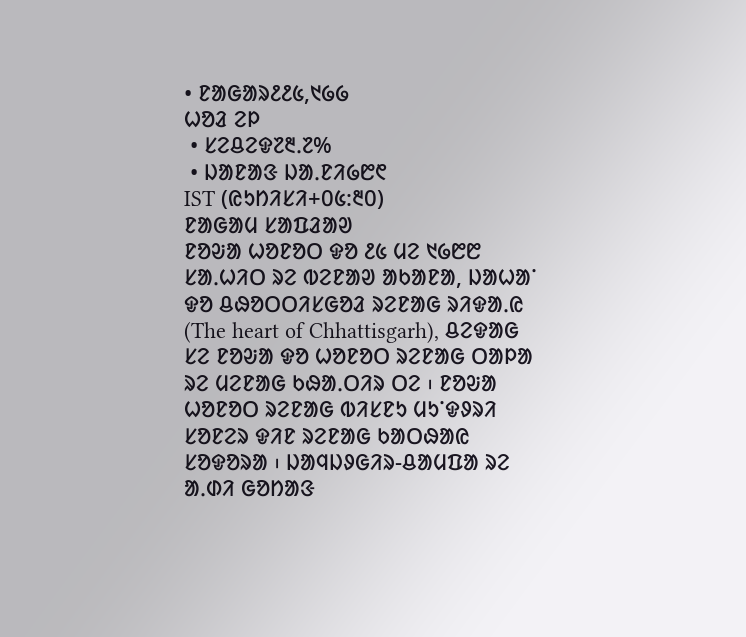• ᱱᱟᱜᱟᱨ᱒᱒᱕,᱑᱙᱙
ᱦᱚᱲ ᱮᱞ
 • ᱥᱮᱪᱮᱫ᱗᱓ᱹ᱗%
 • ᱡᱟᱱᱟᱝ ᱡᱟᱹᱱᱤ᱙᱘᱖
IST (ᱭᱩᱴᱤᱥᱤ+᱐᱕:᱓᱐)
ᱱᱟᱜᱟᱢ ᱥᱟᱯᱲᱟᱣ
ᱱᱚᱶᱟ ᱦᱚᱱᱚᱛ ᱫᱚ ᱒᱕ ᱢᱮ ᱑᱙᱘᱘ ᱥᱟᱹᱦᱤᱛ ᱨᱮ ᱵᱮᱱᱟᱣ ᱟᱠᱟᱱᱟ, ᱡᱟᱦᱟᱸ ᱫᱚ ᱪᱷᱚᱛᱛᱤᱥᱜᱚᱲ ᱨᱮᱱᱟᱜ ᱨᱤᱫᱟᱹᱭ (The heart of Chhattisgarh), ᱪᱮᱫᱟᱜ ᱥᱮ ᱱᱚᱶᱟ ᱫᱚ ᱦᱚᱱᱚᱛ ᱨᱮᱱᱟᱜ ᱛᱟᱞᱟ ᱨᱮ ᱢᱮᱱᱟᱜ ᱠᱷᱟᱹᱛᱤᱨ ᱛᱮ ᱾ ᱱᱚᱶᱟ ᱦᱚᱱᱚᱛ ᱨᱮᱱᱟᱜ ᱵᱤᱥᱱᱩ ᱢᱩᱸᱫᱽᱨᱤ ᱥᱚᱱᱮᱨ ᱫᱤᱱ ᱨᱮᱱᱟᱜ ᱠᱟᱛᱷᱟᱭ ᱥᱚᱫᱚᱨᱟ ᱾ ᱡᱟᱧᱡᱽᱜᱤᱨ-ᱪᱟᱢᱯᱟ ᱨᱮ ᱟᱹᱰᱤ ᱜᱚᱴᱟᱝ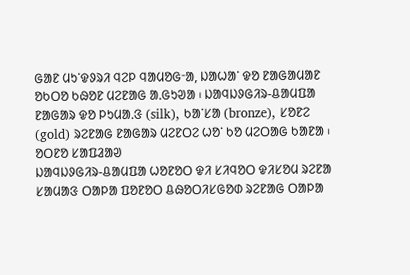ᱜᱟᱱ ᱢᱩᱸᱫᱽᱨᱤ ᱧᱮᱞ ᱧᱟᱢᱚᱜᱼᱟ, ᱡᱟᱦᱟᱸ ᱫᱚ ᱱᱟᱜᱟᱢᱟᱱ ᱚᱠᱛᱚ ᱠᱷᱚᱱ ᱢᱮᱱᱟᱜ ᱟᱹᱜᱩᱣᱟ ᱾ ᱡᱟᱧᱡᱽᱜᱤᱨ-ᱪᱟᱢᱯᱟ ᱱᱟᱜᱟᱨ ᱫᱚ ᱞᱩᱢᱟᱹᱝ (silk), ᱠᱟᱸᱥᱟ (bronze), ᱥᱚᱱᱮ (gold) ᱨᱮᱱᱟᱜ ᱱᱟᱜᱟᱨ ᱢᱮᱱᱛᱮ ᱦᱚᱸ ᱠᱚ ᱢᱮᱛᱟᱜ ᱠᱟᱱᱟ ᱾
ᱚᱛᱱᱚ ᱥᱟᱯᱲᱟᱣ
ᱡᱟᱧᱡᱽᱜᱤᱨ-ᱪᱟᱢᱯᱟ ᱦᱚᱱᱚᱛ ᱫᱤ ᱥᱤᱧᱚᱛ ᱫᱤᱥᱚᱢ ᱨᱮᱱᱟ ᱥᱟᱢᱟᱝ ᱛᱟᱞᱟ ᱯᱚᱱᱚᱛ ᱪᱷᱚᱛᱤᱥᱜᱚᱰ ᱨᱮᱱᱟᱜ ᱛᱟᱞᱟ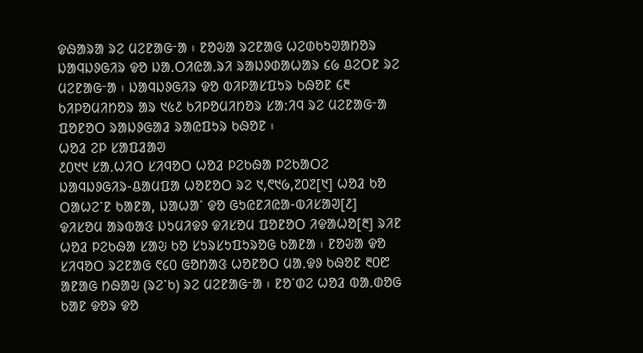ᱫᱷᱟᱨᱟ ᱨᱮ ᱢᱮᱱᱟᱜᱼᱟ ᱾ ᱱᱚᱶᱟ ᱨᱮᱱᱟᱜ ᱦᱮᱰᱠᱩᱣᱟᱴᱚᱨ ᱡᱟᱧᱡᱽᱜᱤᱨ ᱫᱚ ᱡᱟᱹᱛᱤᱭᱟᱹᱨᱤ ᱨᱟᱡᱽᱰᱟᱦᱟᱨ ᱔᱙ ᱪᱮᱛᱱ ᱨᱮ ᱢᱮᱱᱟᱜᱼᱟ ᱾ ᱡᱟᱧᱡᱽᱜᱤᱨ ᱫᱚ ᱵᱤᱞᱟᱥᱯᱩᱨ ᱠᱷᱚᱱ ᱔᱓ ᱠᱤᱞᱚᱢᱤᱴᱚᱨ ᱟᱨ ᱑᱕᱒ ᱠᱤᱞᱚᱢᱤᱴᱚᱨ ᱥᱟᱺᱤᱧ ᱨᱮ ᱢᱮᱱᱟᱜᱼᱟ ᱯᱚᱱᱚᱛ ᱨᱟᱡᱽᱜᱟᱲ ᱨᱟᱭᱯᱩᱨ ᱠᱷᱚᱱ ᱾
ᱦᱚᱲ ᱮᱞ ᱥᱟᱯᱲᱟᱣ
᱒᱐᱑᱑ ᱥᱟᱹᱦᱤᱛ ᱥᱤᱧᱚᱛ ᱦᱚᱲ ᱞᱮᱠᱷᱟ ᱞᱮᱠᱟᱛᱮ ᱡᱟᱧᱡᱽᱜᱤᱨ-ᱪᱟᱢᱯᱟ ᱦᱚᱱᱚᱛ ᱨᱮ ᱑,᱖᱑᱙,᱗᱐᱗[᱑] ᱦᱚᱲ ᱠᱚ ᱛᱟᱦᱮᱸᱱ ᱠᱟᱱᱟ, ᱡᱟᱦᱟᱸ ᱫᱚ ᱜᱩᱭᱱᱤᱭᱟ-ᱵᱤᱥᱟᱣ[᱒] ᱫᱤᱥᱚᱢ ᱟᱨᱵᱟᱝ ᱡᱩᱢᱤᱫᱽ ᱫᱤᱥᱚᱢ ᱯᱚᱱᱚᱛ ᱤᱫᱟᱦᱚ[᱓] ᱨᱤᱱ ᱦᱚᱲ ᱞᱮᱠᱷᱟ ᱥᱟᱶ ᱠᱚ ᱥᱩᱨᱥᱩᱯᱩᱨᱚᱜ ᱠᱟᱱᱟ ᱾ ᱱᱚᱶᱟ ᱫᱚ ᱥᱤᱧᱚᱛ ᱨᱮᱱᱟᱜ ᱖᱔᱐ ᱜᱚᱴᱟᱝ ᱦᱚᱱᱚᱛ ᱢᱟᱹᱫᱽ ᱠᱷᱚᱱ ᱓᱐᱘ ᱟᱱᱟᱜ ᱴᱷᱟᱶ (ᱨᱮᱸᱠ) ᱨᱮ ᱢᱮᱱᱟᱜᱼᱟ ᱾ ᱱᱚᱸᱰᱮ ᱦᱚᱲ ᱵᱟᱹᱰᱚᱜ ᱠᱟᱱ ᱫᱚᱨ ᱫᱚ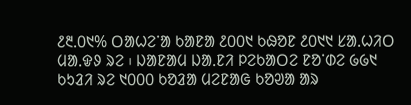᱒᱓ᱹ᱐᱑% ᱛᱟᱦᱮᱸᱟ ᱠᱟᱱᱟ ᱒᱐᱐᱑ ᱠᱷᱚᱱ ᱒᱐᱑᱑ ᱥᱟᱹᱦᱤᱛ ᱢᱟᱹᱫᱽ ᱨᱮ ᱾ ᱡᱟᱱᱟᱢ ᱡᱟᱹᱱᱤ ᱞᱮᱠᱟᱛᱮ ᱱᱚᱸᱰᱮ ᱙᱙᱑ ᱠᱩᱲᱤ ᱨᱮ ᱑᱐᱐᱐ ᱠᱚᱲᱟ ᱢᱮᱱᱟᱜ ᱠᱚᱣᱟ ᱟᱨ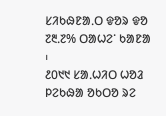ᱥᱤᱠᱷᱱᱟᱹᱛ ᱫᱚᱨ ᱫᱚ ᱗᱓ᱹ᱗% ᱛᱟᱦᱮᱸ ᱠᱟᱱᱟ ᱾
᱒᱐᱑᱑ ᱥᱟᱹᱦᱤᱛ ᱦᱚᱲ ᱞᱮᱠᱷᱟ ᱚᱠᱛᱚ ᱨᱮ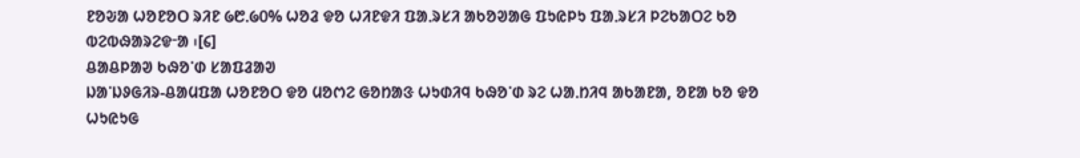ᱱᱚᱶᱟ ᱦᱚᱱᱚᱛ ᱨᱤᱱ ᱙᱘ᱹ᱙᱐% ᱦᱚᱲ ᱫᱚ ᱦᱤᱱᱫᱤ ᱯᱟᱹᱨᱥᱤ ᱟᱠᱚᱣᱟᱜ ᱯᱩᱭᱞᱩ ᱯᱟᱹᱨᱥᱤ ᱞᱮᱠᱟᱛᱮ ᱠᱚ ᱵᱮᱵᱷᱟᱨᱮᱫᱼᱟ ᱾[᱔]
ᱪᱟᱪᱞᱟᱣ ᱠᱷᱚᱸᱰ ᱥᱟᱯᱲᱟᱣ
ᱡᱟᱸᱡᱽᱜᱤᱨ-ᱪᱟᱢᱯᱟ ᱦᱚᱱᱚᱛ ᱫᱚ ᱢᱚᱬᱮ ᱜᱚᱴᱟᱝ ᱦᱩᱰᱤᱧ ᱠᱷᱚᱸᱰ ᱨᱮ ᱦᱟᱹᱴᱤᱧ ᱟᱠᱟᱱᱟ, ᱚᱱᱟ ᱠᱚ ᱫᱚ ᱦᱩᱭᱩᱜ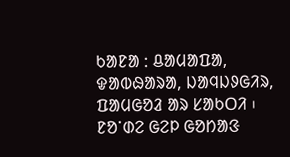ᱠᱟᱱᱟ ᱺ ᱪᱟᱢᱟᱯᱟ, ᱫᱟᱵᱷᱟᱨᱟ, ᱡᱟᱧᱡᱽᱜᱤᱨ, ᱯᱟᱢᱜᱚᱲ ᱟᱨ ᱥᱟᱠᱛᱤ ᱾ ᱱᱚᱸᱰᱮ ᱜᱮᱞ ᱜᱚᱴᱟᱝ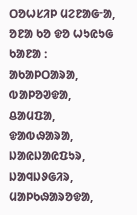ᱛᱚᱦᱥᱤᱞ ᱢᱮᱱᱟᱜᱼᱟ, ᱚᱱᱟ ᱠᱚ ᱫᱚ ᱦᱩᱭᱩᱜ ᱠᱟᱱᱟ ᱺ ᱟᱠᱟᱞᱛᱟᱨᱟ, ᱵᱟᱞᱚᱣᱫᱟ, ᱪᱟᱢᱯᱟ, ᱫᱟᱵᱷᱟᱨᱟ, ᱡᱟᱭᱡᱟᱭᱯᱩᱨ, ᱡᱟᱧᱡᱽᱜᱤᱨ, ᱢᱟᱞᱠᱷᱟᱨᱚᱫᱟ,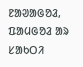ᱱᱟᱣᱟᱜᱚᱲ, ᱯᱟᱢᱜᱚᱲ ᱟᱨ ᱥᱟᱠᱛᱤ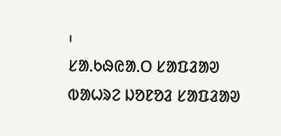᱾
ᱥᱟᱹᱠᱷᱭᱟᱹᱛ ᱥᱟᱯᱲᱟᱣ
ᱵᱟᱦᱨᱮ ᱡᱚᱱᱚᱲ ᱥᱟᱯᱲᱟᱣ